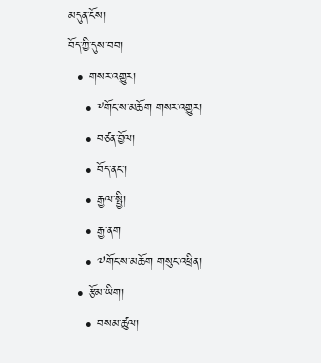མདུན་ངོས།
བོད་ཀྱི་དུས་བབ།
  • གསར་འགྱུར།
    • ༸གོང་ས་མཆོག གསར་འགྱུར།
    • བཙན་བྱོལ།
    • བོད་ནང་།
    • རྒྱལ་སྤྱི།
    • རྒྱ་ནག
    • ༧གོང་ས་མཆོག གསུང་འཕྲིན།
  • རྩོམ་ཡིག།
    • བསམ་ཚུལ།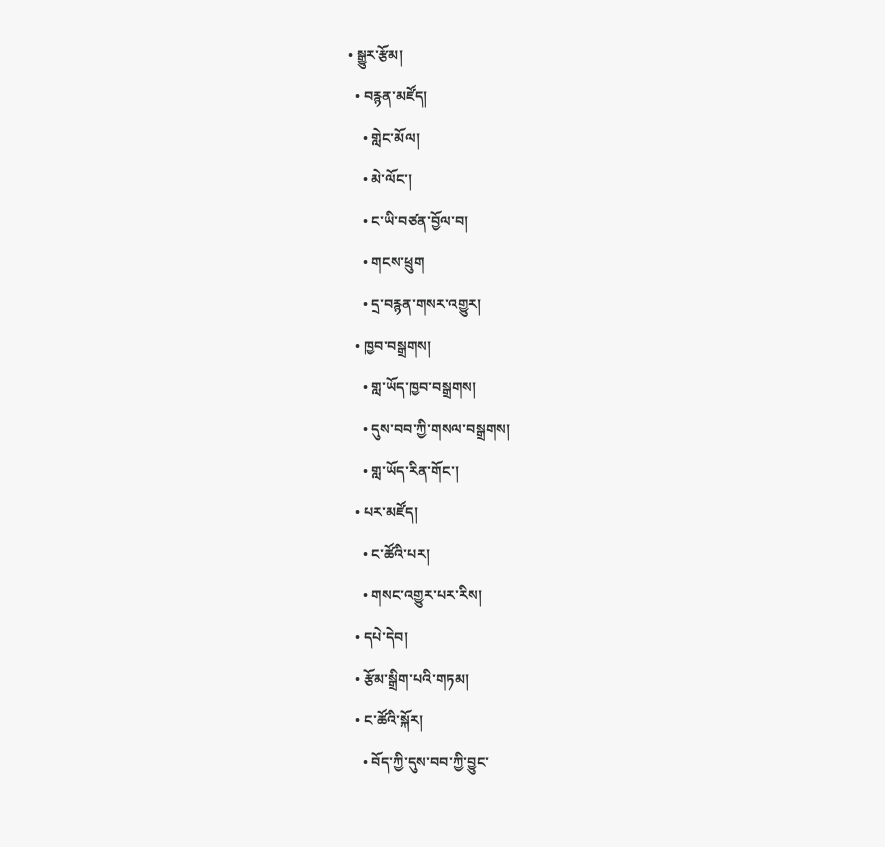• སྒྱུར་རྩོམ།
  • བརྙན་མཛོད།
    • གླེང་མོལ།
    • མེ་ལོང་།
    • ང་ཡི་བཙན་བྱོལ་བ།
    • གངས་ཕྲུག
    • དྲ་བརྙན་གསར་འགྱུར།
  • ཁྱབ་བསྒྲགས།
    • གླ་ཡོད་ཁྱབ་བསྒྲགས།
    • དུས་བབ་ཀྱི་གསལ་བསྒྲགས།
    • གླ་ཡོད་རིན་གོང་།
  • པར་མཛོད།
    • ང་ཚོའི་པར།
    • གསང་འགྱུར་པར་རིས།
  • དཔེ་དེབ།
  • རྩོམ་སྒྲིག་པའི་གཏམ།
  • ང་ཚོའི་སྐོར།
    • བོད་ཀྱི་དུས་བབ་ཀྱི་བྱུང་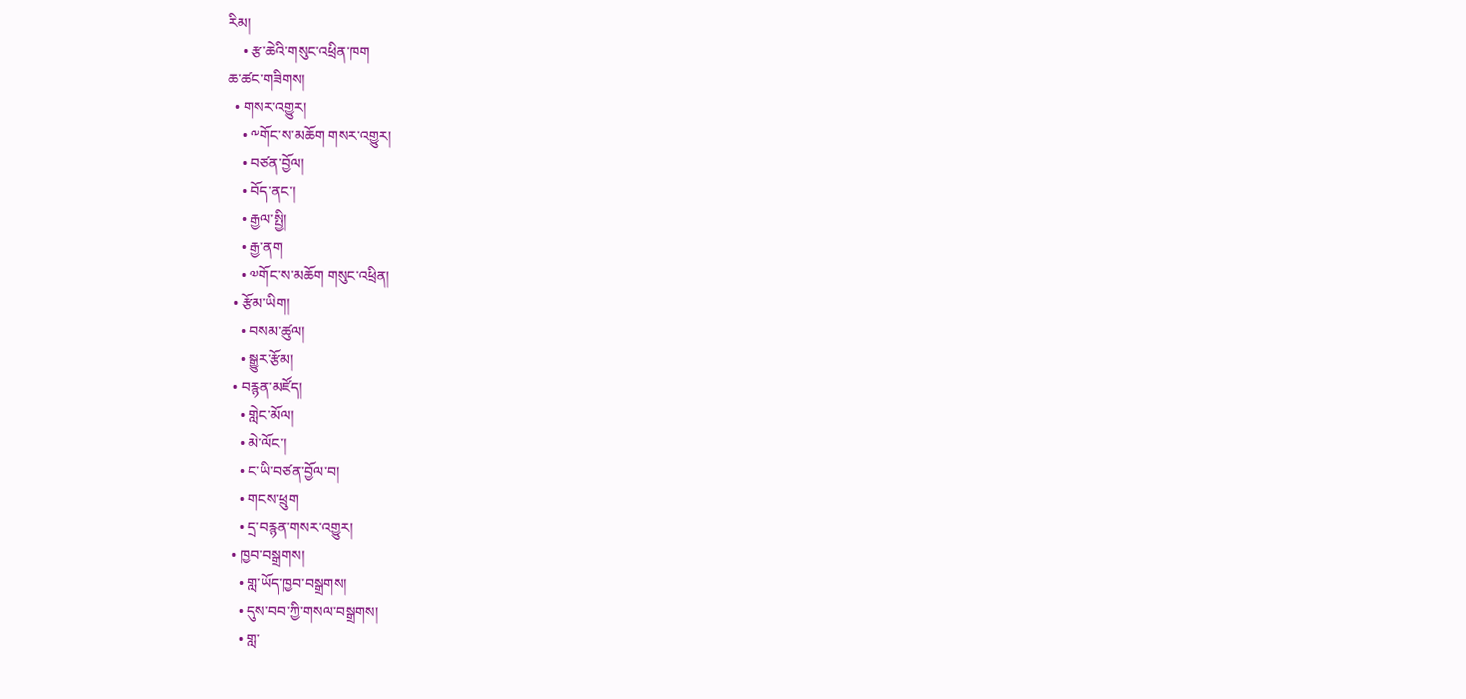རིམ།
    • རྩ་ཆེའི་གསུང་འཕྲིན་ཁག
ཆ་ཚང་གཟིགས།
  • གསར་འགྱུར།
    • ༸གོང་ས་མཆོག གསར་འགྱུར།
    • བཙན་བྱོལ།
    • བོད་ནང་།
    • རྒྱལ་སྤྱི།
    • རྒྱ་ནག
    • ༧གོང་ས་མཆོག གསུང་འཕྲིན།
  • རྩོམ་ཡིག།
    • བསམ་ཚུལ།
    • སྒྱུར་རྩོམ།
  • བརྙན་མཛོད།
    • གླེང་མོལ།
    • མེ་ལོང་།
    • ང་ཡི་བཙན་བྱོལ་བ།
    • གངས་ཕྲུག
    • དྲ་བརྙན་གསར་འགྱུར།
  • ཁྱབ་བསྒྲགས།
    • གླ་ཡོད་ཁྱབ་བསྒྲགས།
    • དུས་བབ་ཀྱི་གསལ་བསྒྲགས།
    • གླ་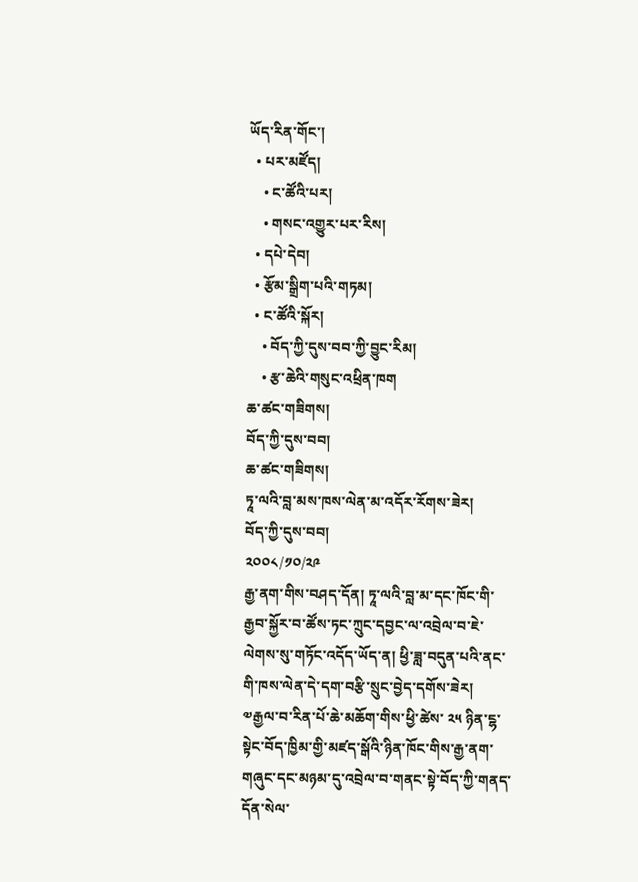ཡོད་རིན་གོང་།
  • པར་མཛོད།
    • ང་ཚོའི་པར།
    • གསང་འགྱུར་པར་རིས།
  • དཔེ་དེབ།
  • རྩོམ་སྒྲིག་པའི་གཏམ།
  • ང་ཚོའི་སྐོར།
    • བོད་ཀྱི་དུས་བབ་ཀྱི་བྱུང་རིམ།
    • རྩ་ཆེའི་གསུང་འཕྲིན་ཁག
ཆ་ཚང་གཟིགས།
བོད་ཀྱི་དུས་བབ།
ཆ་ཚང་གཟིགས།
ཏཱ་ལའི་བླ་མས་ཁས་ལེན་མ་འདོར་རོགས་ཟེར།
བོད་ཀྱི་དུས་བབ།
༢༠༠༨/༡༠/༢༩
རྒྱ་ནག་གིས་བཤད་དོན། ཏཱ་ལའི་བླ་མ་དང་ཁོང་གི་རྒྱབ་སྐྱོར་བ་ཚོས་ཏང་ཀྲུང་དབྱང་ལ་འབྲེལ་བ་ཇེ་ལེགས་སུ་གཏོང་འདོད་ཡོད་ན། ཕྱི་ཟླ་བདུན་པའི་ནང་གི་ཁས་ལེན་དེ་དག་བརྩི་སྲུང་བྱེད་དགོས་ཟེར།
༧རྒྱལ་བ་རིན་པོ་ཆེ་མཆོག་གིས་ཕྱི་ཚེས་ ༢༥ ཉིན་ངྷ་སྟེང་བོད་ཁྱིམ་གྱི་མཛད་སྒོའི་ཉིན་ཁོང་གིས་རྒྱ་ནག་གཞུང་དང་མཉམ་དུ་འབྲེལ་བ་གནང་སྟེ་བོད་ཀྱི་གནད་དོན་སེལ་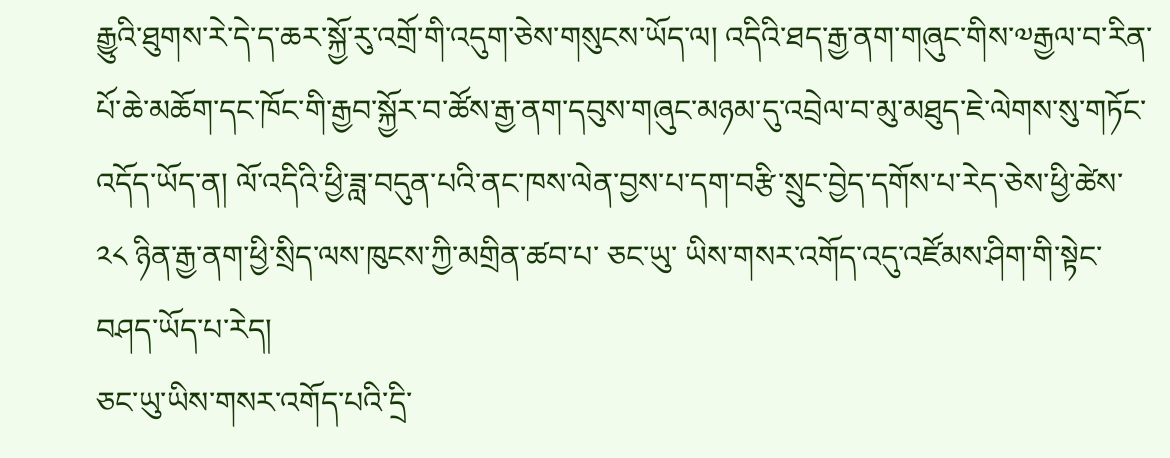རྒྱུའི་ཐུགས་རེ་དེ་ད་ཆར་སྐྱོ་རུ་འགྲོ་གི་འདུག་ཅེས་གསུངས་ཡོད་ལ། འདིའི་ཐད་རྒྱ་ནག་གཞུང་གིས་༧རྒྱལ་བ་རིན་པོ་ཆེ་མཆོག་དང་ཁོང་གི་རྒྱབ་སྐྱོར་བ་ཚོས་རྒྱ་ནག་དབུས་གཞུང་མཉམ་དུ་འབྲེལ་བ་མུ་མཐུད་ཇེ་ལེགས་སུ་གཏོང་འདོད་ཡོད་ན། ལོ་འདིའི་ཕྱི་ཟླ་བདུན་པའི་ནང་ཁས་ལེན་བྱས་པ་དག་བརྩི་སྲུང་བྱེད་དགོས་པ་རེད་ཅེས་ཕྱི་ཚེས་ ༢༨ ཉིན་རྒྱ་ནག་ཕྱི་སྲིད་ལས་ཁུངས་ཀྱི་མགྲིན་ཚབ་པ་ ཅང་ཡུ་ ཡིས་གསར་འགོད་འདུ་འཛོམས་ཤིག་གི་སྟེང་བཤད་ཡོད་པ་རེད།
ཅང་ཡུ་ཡིས་གསར་འགོད་པའི་དྲི་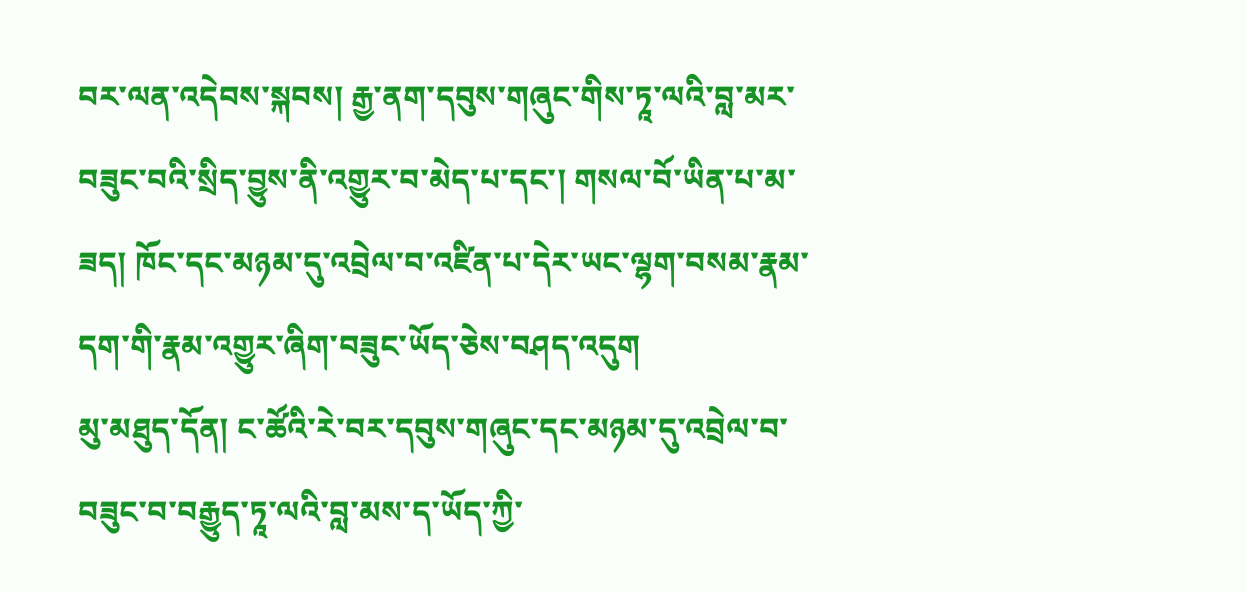བར་ལན་འདེབས་སྐབས། རྒྱ་ནག་དབུས་གཞུང་གིས་ཏཱ་ལའི་བླ་མར་བཟུང་བའི་སྲིད་བྱུས་ནི་འགྱུར་བ་མེད་པ་དང་། གསལ་བོ་ཡིན་པ་མ་ཟད། ཁོང་དང་མཉམ་དུ་འབྲེལ་བ་འཛིན་པ་དེར་ཡང་ལྷག་བསམ་རྣམ་དག་གི་རྣམ་འགྱུར་ཞིག་བཟུང་ཡོད་ཅེས་བཤད་འདུག
མུ་མཐུད་དོན། ང་ཚོའི་རེ་བར་དབུས་གཞུང་དང་མཉམ་དུ་འབྲེལ་བ་བཟུང་བ་བརྒྱུད་ཏཱ་ལའི་བླ་མས་ད་ཡོད་ཀྱི་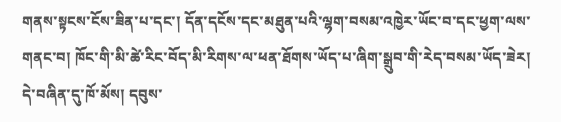གནས་སྟངས་ངོས་ཟིན་པ་དང་། དོན་དངོས་དང་མཐུན་པའི་ལྷག་བསམ་འཁྱེར་ཡོང་བ་དང་ཕྱག་ལས་གནང་བ། ཁོང་གི་མི་ཚེ་རིང་བོད་མི་རིགས་ལ་ཕན་ཐོགས་ཡོད་པ་ཞིག་སྒྲུབ་གི་རེད་བསམ་ཡོད་ཟེར།
དེ་བཞིན་དུ་ཁོ་མོས། དབུས་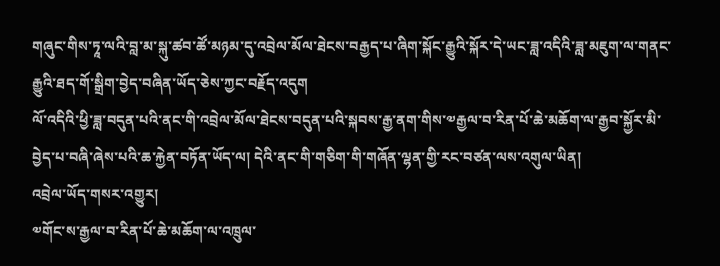གཞུང་གིས་ཏཱ་ལའི་བླ་མ་སྐུ་ཚབ་ཚོ་མཉམ་དུ་འབྲེལ་མོལ་ཐེངས་བརྒྱད་པ་ཞིག་སྐོང་རྒྱུའི་སྐོར་དེ་ཡང་ཟླ་འདིའི་ཟླ་མཇུག་ལ་གནང་རྒྱུའི་ཐད་གོ་སྒྲིག་བྱེད་བཞིན་ཡོད་ཅེས་ཀྱང་བརྗོད་འདུག
ལོ་འདིའི་ཕྱི་ཟླ་བདུན་པའི་ནང་གི་འབྲེལ་མོལ་ཐེངས་བདུན་པའི་སྐབས་རྒྱ་ནག་གིས་༧རྒྱལ་བ་རིན་པོ་ཆེ་མཆོག་ལ་རྒྱབ་སྐྱོར་མི་བྱེད་པ་བཞི་ཞེས་པའི་ཆ་རྐྱེན་བཏོན་ཡོད་ལ། དེའི་ནང་གི་གཅིག་གི་གཞོན་ལྷན་གྱི་རང་བཙན་ལས་འགུལ་ཡིན།
འབྲེལ་ཡོད་གསར་འགྱུར།
༧གོང་ས་རྒྱལ་བ་རིན་པོ་ཆེ་མཆོག་ལ་འཁྲུལ་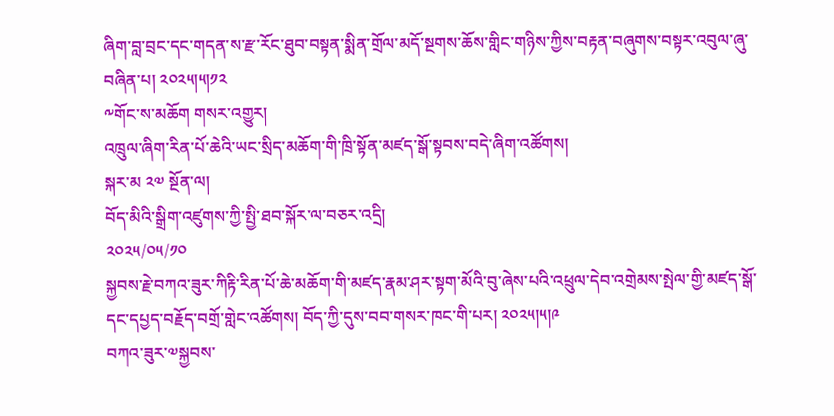ཞིག་བླ་བྲང་དང་གདན་ས་རྫ་རོང་ཐུབ་བསྟན་སྨིན་གྲོལ་མདོ་སྔགས་ཆོས་གླིང་གཉིས་ཀྱིས་བརྟན་བཞུགས་བསྟར་འབུལ་ཞུ་བཞིན་པ། ༢༠༢༥།༥།༡༢
༸གོང་ས་མཆོག གསར་འགྱུར།
འཁྲུལ་ཞིག་རིན་པོ་ཆེའི་ཡང་སྲིད་མཆོག་གི་ཁྲི་སྟོན་མཛད་སྒོ་སྟབས་བདེ་ཞིག་འཚོགས།
སྐར་མ ༢༧ སྔོན་ལ།
བོད་མིའི་སྒྲིག་འཛུགས་ཀྱི་སྤྱི་ཐབ་སྐོར་ལ་བཅར་འདྲི།
༢༠༢༥/༠༥/༡༠
སྐྱབས་རྗེ་བཀའ་ཟུར་ཀིརྟི་རིན་པོ་ཆེ་མཆོག་གི་མཛད་རྣམ་ཤར་སྟག་མོའི་བུ་ཞེས་པའི་འཕྲུལ་དེབ་འགྲེམས་སྤེལ་གྱི་མཛད་སྒོ་དང་དཔྱད་བརྗོད་བགྲོ་གླེང་འཚོགས། བོད་ཀྱི་དུས་བབ་གསར་ཁང་གི་པར། ༢༠༢༥།༥།༩
བཀའ་ཟུར་༧སྐྱབས་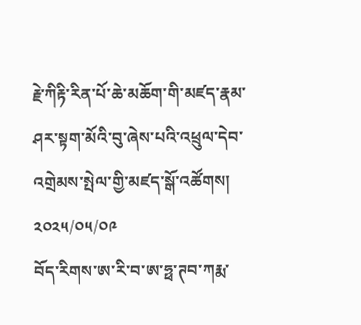རྗེ་ཀིརྟི་རིན་པོ་ཆེ་མཆོག་གི་མཛད་རྣམ་ཤར་སྟག་མོའི་བུ་ཞེས་པའི་འཕྲུལ་དེབ་འགྲེམས་སྤེལ་གྱི་མཛད་སྒོ་འཚོགས།
༢༠༢༥/༠༥/༠༩
བོད་རིགས་ཨ་རི་བ་ཨ་ཧྥ་ཊབ་ཀརྨ་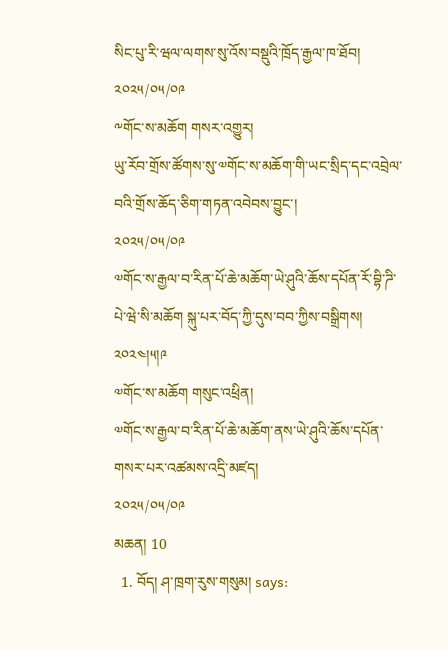སིང་པུ་རི་ཝལ་ལགས་སུ་འོས་བསྡུའི་ཁྲོད་རྒྱལ་ཁ་ཐོབ།
༢༠༢༥/༠༥/༠༩
༸གོང་ས་མཆོག གསར་འགྱུར།
ཡུ་རོབ་གྲོས་ཚོགས་སུ་༧གོང་ས་མཆོག་གི་ཡང་སྲིད་དང་འབྲེལ་བའི་གྲོས་ཆོད་ཅིག་གཏན་འབེབས་བྱུང་།
༢༠༢༥/༠༥/༠༩
༧གོང་ས་རྒྱལ་བ་རིན་པོ་ཆེ་མཆོག་ཡེ་ཤུའི་ཆོས་དཔོན་རོ་བྷི་ཌི་པེ་ཝེ་སི་མཆོག སྐུ་པར་བོད་ཀྱི་དུས་བབ་ཀྱིས་བསྒྲིགས། ༢༠༢༤།༥།༩
༧གོང་ས་མཆོག གསུང་འཕྲིན།
༧གོང་ས་རྒྱལ་བ་རིན་པོ་ཆེ་མཆོག་ནས་ཡེ་ཤུའི་ཆོས་དཔོན་གསར་པར་འཚམས་འདྲི་མཛད།
༢༠༢༥/༠༥/༠༩
མཆན། 10
  1. བོད། ཤ་ཁྲག་རུས་གསུམ། says: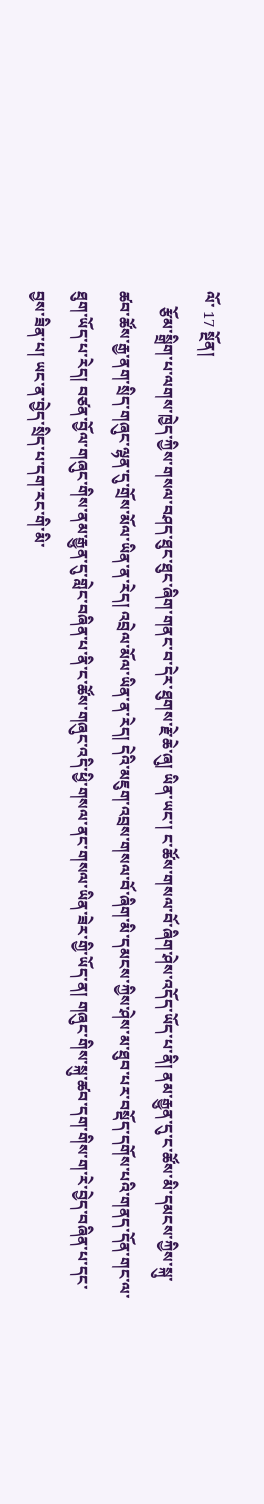ལོ་ 17 སྔོན།
    རྩོམ་སྒྲིག་པ་ལགས་ཁྱེད་ཀྱིས་གསལ་བཤད་ཐུང་ཐུང་ཞིག་གནང་བ་དེར་ཐུགས་རྗེ་ཆེ་ཞུ། ཡིན་ཡང་། ང་ཚོས་གསལ་བོ་ཞིག་ཤེས་འདོད་ཡོད་པ་ནི། ནམ་རྒྱུན་དུ་ང་ཚོས་མི་དམངས་ཀྱིས་སྐུ་ཚབ་ཚོས་རྒྱ་ནག་སྲིད་གཞུང་ལྷན་དུ་གྲོས་མོལ་ཡིན་ན་རེད། འབྲེལ་མོལ་ཡིན་ན་རེད། དེའི་མཇུག་འབྲས་གསལ་བོ་ཞིག་མི་དམངས་ཀྱིས་ཤེས་མ་ཐུབ་པར་བསྡོད་དགོས་པའི་གནད་དོན་གང་ལ་ཐུག་ཡོད་པ་རེད། བཙན་བྱོལ་གཞུང་གིས་ནམ་རྒྱུན་དུ་གླེང་བཞིན་པ་ནི་ང་ཚོས་གཞུང་འདི་ཕྱི་གསལ་ནང་གསལ་ཡིན་ཟེར་གྱི་ཡོད་ན། གཞུང་གིས་སྐུ་ཚབ་དག་གིས་ག་རེ་བྱེད་བཞིན་པ་དང་བྱས་ཟིན་པ། ཡང་ན་བྱེད་སྲིད་པ་དག་རང་གི་མི་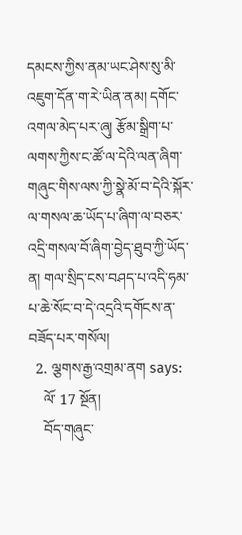དམངས་ཀྱིས་ནམ་ཡང་ཤེས་སུ་མི་འཇུག་དོན་ག་རེ་ཡིན་ནམ། དགོང་འགལ་མེད་པར་ཞུ། རྩོམ་སྒྲིག་པ་ལགས་ཀྱིས་ང་ཚོ་ལ་དེའི་ལན་ཞིག་གཞུང་གིས་ལས་ཀྱི་སྣེ་མོ་བ་དེའི་སྐོར་ལ་གསལ་ཆ་ཡོད་པ་ཞིག་ལ་བཅར་འདྲི་གསལ་བོ་ཞིག་བྱེད་ཐུབ་ཀྱི་ཡོད་ན། གལ་སྲིད་ངས་བཤད་པ་འདི་ཧམ་པ་ཆེ་སོང་བ་དེ་འདྲའི་དགོངས་ན་བཟོད་པར་གསོལ།
  2. ལྕགས་རྒྱ་འགྲམ་ནག says:
    ལོ་ 17 སྔོན།
    བོད་གཞུང་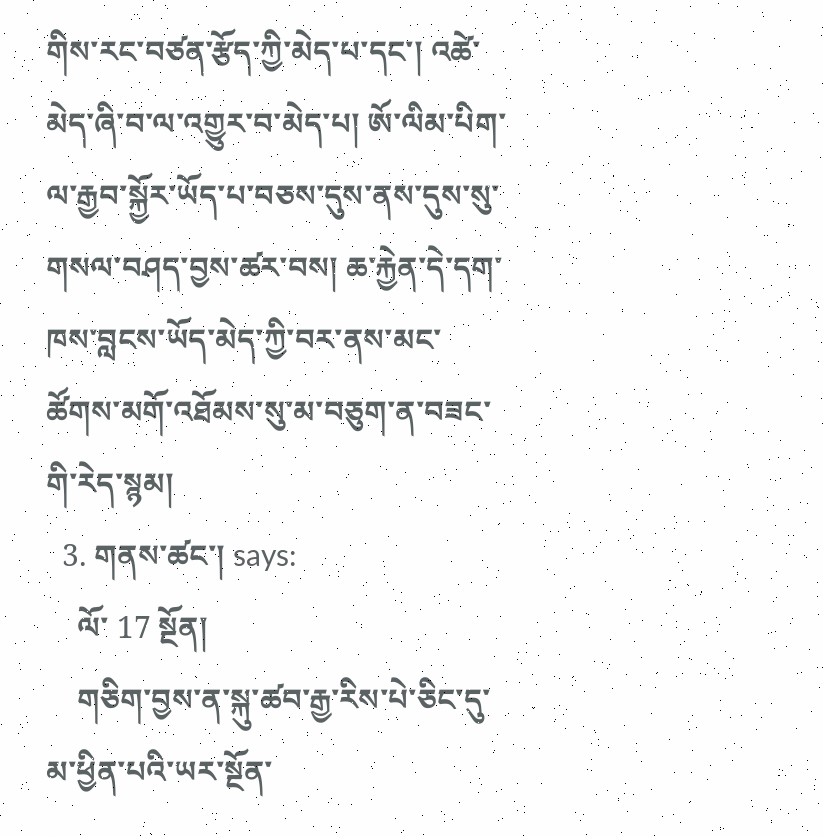གིས་རང་བཙན་རྩོད་ཀྱི་མེད་པ་དང་། འཚེ་མེད་ཞི་བ་ལ་འགྱུར་བ་མེད་པ། ཨོ་ལིམ་པིག་ལ་རྒྱབ་སྐྱོར་ཡོད་པ་བཅས་དུས་ནས་དུས་སུ་གསལ་བཤད་བྱས་ཚར་བས། ཆ་རྐྱེན་དེ་དག་ཁས་བླངས་ཡོད་མེད་ཀྱི་བར་ནས་མང་ཚོགས་མགོ་འཐོམས་སུ་མ་བཅུག་ན་བཟང་གི་རེད་སྙམ།
  3. གནས་ཚང་། says:
    ལོ་ 17 སྔོན།
    གཅིག་བྱས་ན་སྐུ་ཚབ་རྒྱ་རིས་པེ་ཅིང་དུ་མ་ཕྱིན་པའི་ཡར་སྔོན་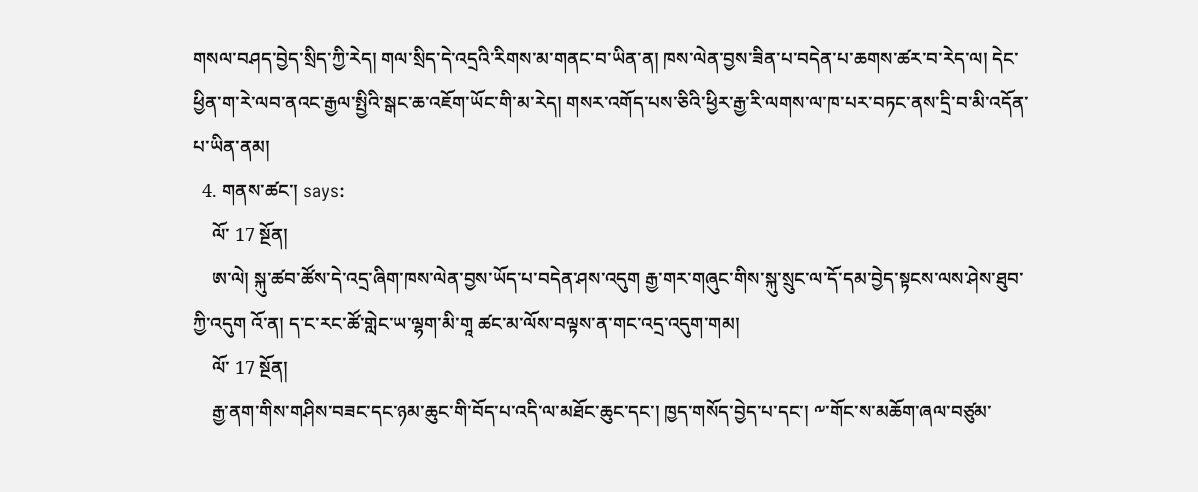གསལ་བཤད་བྱེད་སྲིད་ཀྱི་རེད། གལ་སྲིད་དེ་འདྲའི་རིགས་མ་གནང་བ་ཡིན་ན། ཁས་ལེན་བྱས་ཟིན་པ་བདེན་པ་ཆགས་ཚར་བ་རེད་ལ། དེང་ཕྱིན་ག་རེ་ལབ་ནའང་རྒྱལ་སྤྱིའི་སྒང་ཆ་འཇོག་ཡོང་གི་མ་རེད། གསར་འགོད་པས་ཅིའི་ཕྱིར་རྒྱ་རི་ལགས་ལ་ཁ་པར་བཏང་ནས་དྲི་བ་མི་འདོན་པ་ཡིན་ནམ།
  4. གནས་ཚང་། says:
    ལོ་ 17 སྔོན།
    ཨ་ལེ། སྐུ་ཚབ་ཚོས་དེ་འདྲ་ཞིག་ཁས་ལེན་བྱས་ཡོད་པ་བདེན་ཤས་འདུག རྒྱ་གར་གཞུང་གིས་སྐུ་སྲུང་ལ་དོ་དམ་བྱེད་སྟངས་ལས་ཤེས་ཐུབ་ཀྱི་འདུག འོ་ན། ད་ང་རང་ཚོ་གླེང་ཡ་ལྷག་མི་གཱ ཚང་མ་ལོས་བལྟས་ན་གང་འདྲ་འདུག་གམ།
    ལོ་ 17 སྔོན།
    རྒྱ་ནག་གིས་གཤིས་བཟང་དང་ཉམ་ཆུང་གི་བོད་པ་འདི་ལ་མཐོང་ཆུང་དང་། ཁྱད་གསོད་བྱེད་པ་དང་། ༸་གོང་ས་མཆོག་ཞལ་བཙུམ་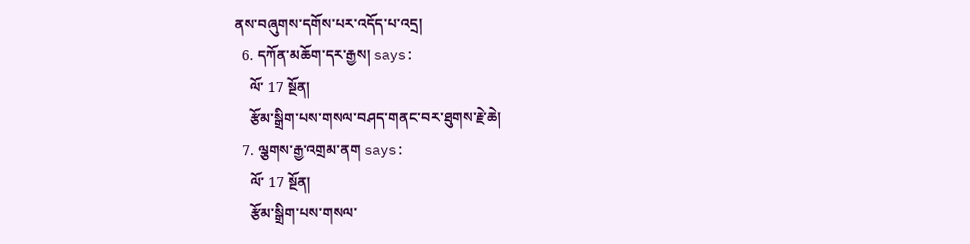ནས་བཞུགས་དགོས་པར་འདོད་པ་འདྲ།
  6. དཀོན་མཆོག་དར་རྒྱས། says:
    ལོ་ 17 སྔོན།
    རྩོམ་སྒྲིག་པས་གསལ་བཤད་གནང་བར་ཐུགས་རྗེ་ཆེ།
  7. ལྕགས་རྒྱ་འགྲམ་ནག says:
    ལོ་ 17 སྔོན།
    རྩོམ་སྒྲིག་པས་གསལ་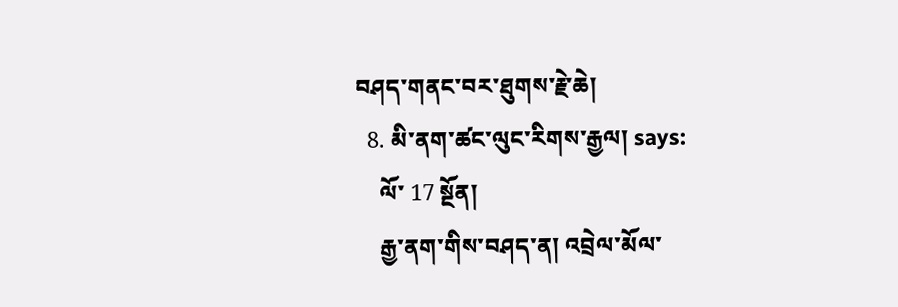བཤད་གནང་བར་ཐུགས་རྗེ་ཆེ།
  8. མི་ནག་ཚང་ལུང་རིགས་རྒྱལ། says:
    ལོ་ 17 སྔོན།
    རྒྱ་ནག་གིས་བཤད་ན། འབྲེལ་མོལ་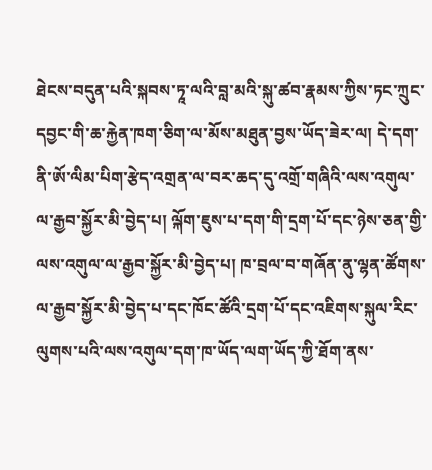ཐེངས་བདུན་པའི་སྐབས་ཏཱ་ལའི་བླ་མའི་སྐུ་ཚབ་རྣམས་ཀྱིས་ཏང་ཀྲུང་དབྱང་གི་ཆ་རྐྱེན་ཁག་ཅིག་ལ་མོས་མཐུན་བྱས་ཡོད་ཟེར་ལ། དེ་དག་ནི་ཨོ་ལིམ་པིག་རྩེད་འགྲན་ལ་བར་ཆད་དུ་འགྲོ་གཞིའི་ལས་འགུལ་ལ་རྒྱབ་སྐྱོར་མི་བྱེད་པ། ལྐོག་ཇུས་པ་དག་གི་དྲག་པོ་དང་ཉེས་ཅན་གྱི་ལས་འགུལ་ལ་རྒྱབ་སྐྱོར་མི་བྱེད་པ། ཁ་བྲལ་བ་གཞོན་ནུ་ལྷན་ཚོགས་ལ་རྒྱབ་སྐྱོར་མི་བྱེད་པ་དང་ཁོང་ཚོའི་དྲག་པོ་དང་འཇིགས་སྐུལ་རིང་ལུགས་པའི་ལས་འགུལ་དག་ཁ་ཡོད་ལག་ཡོད་ཀྱི་ཐོག་ནས་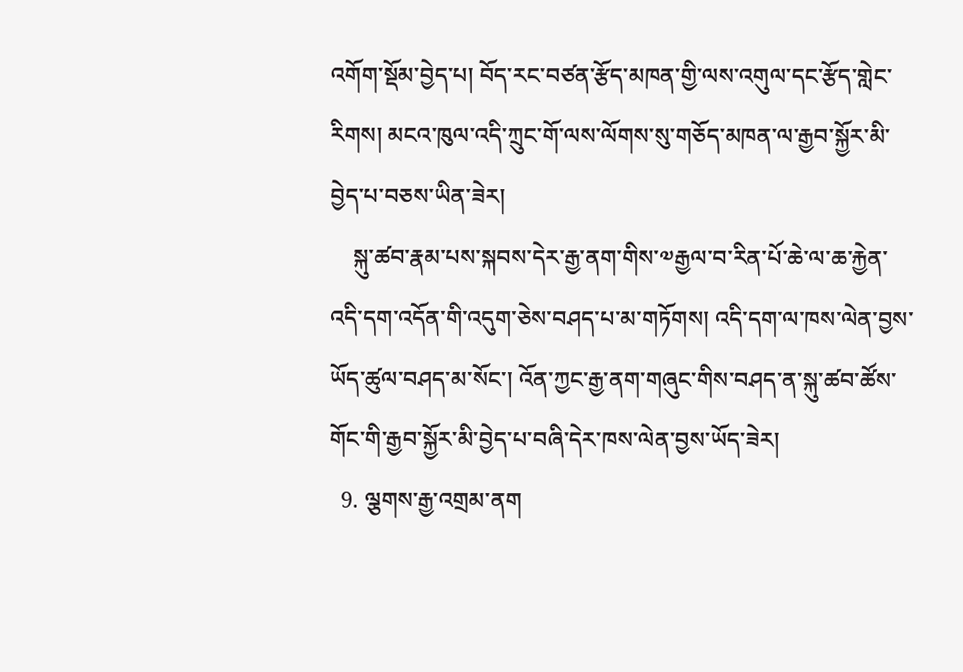འགོག་སྡོམ་བྱེད་པ། བོད་རང་བཙན་རྩོད་མཁན་གྱི་ལས་འགུལ་དང་རྩོད་གླེང་རིགས། མངའ་ཁུལ་འདི་ཀྲུང་གོ་ལས་ལོགས་སུ་གཅོད་མཁན་ལ་རྒྱབ་སྐྱོར་མི་བྱེད་པ་བཅས་ཡིན་ཟེར།
    སྐུ་ཚབ་རྣམ་པས་སྐབས་དེར་རྒྱ་ནག་གིས་༧རྒྱལ་བ་རིན་པོ་ཆེ་ལ་ཆ་རྐྱེན་འདི་དག་འདོན་གི་འདུག་ཅེས་བཤད་པ་མ་གཏོགས། འདི་དག་ལ་ཁས་ལེན་བྱས་ཡོད་ཚུལ་བཤད་མ་སོང་། འོན་ཀྱང་རྒྱ་ནག་གཞུང་གིས་བཤད་ན་སྐུ་ཚབ་ཚོས་གོང་གི་རྒྱབ་སྐྱོར་མི་བྱེད་པ་བཞི་དེར་ཁས་ལེན་བྱས་ཡོད་ཟེར།
  9. ལྕགས་རྒྱ་འགྲམ་ནག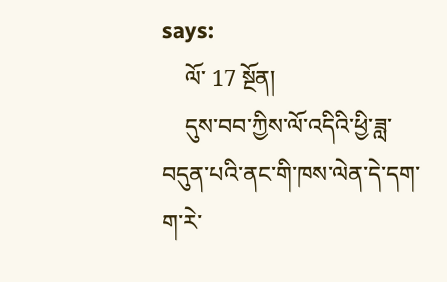says:
    ལོ་ 17 སྔོན།
    དུས་བབ་ཀྱིས་ལོ་འདིའི་ཕྱི་ཟླ་བདུན་པའི་ནང་གི་ཁས་ལེན་དེ་དག་ག་རེ་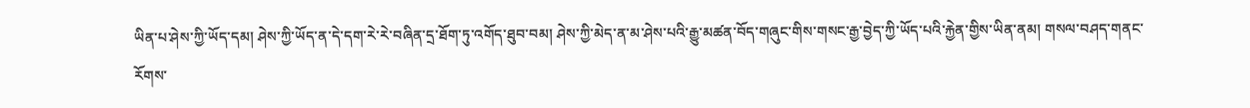ཡིན་པ་ཤེས་ཀྱི་ཡོད་དམ། ཤེས་ཀྱི་ཡོད་ན་དེ་དག་རེ་རེ་བཞིན་དྲ་ཐོག་ཏུ་འགོད་ཐུབ་བམ། ཤེས་ཀྱི་མེད་ན་མ་ཤེས་པའི་རྒྱུ་མཚན་བོད་གཞུང་གིས་གསང་རྒྱ་བྱེད་ཀྱི་ཡོད་པའི་རྐྱེན་གྱིས་ཡིན་ནམ། གསལ་བཤད་གནང་རོགས་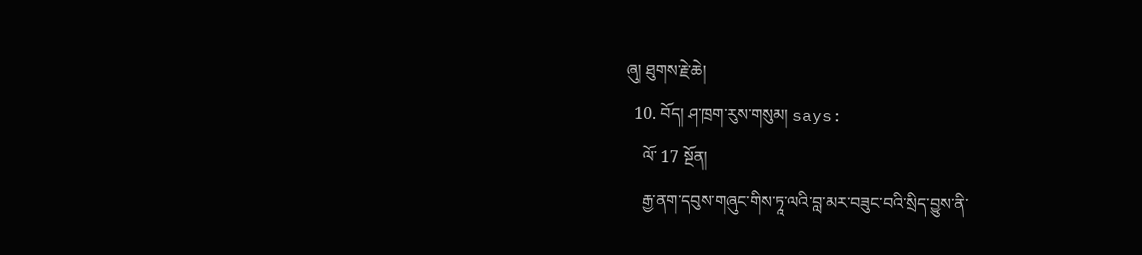ཞུ། ཐུགས་རྗེ་ཆེ།
  10. བོད། ཤ་ཁྲག་རུས་གསུམ། says:
    ལོ་ 17 སྔོན།
    རྒྱ་ནག་དབུས་གཞུང་གིས་ཏཱ་ལའི་བླ་མར་བཟུང་བའི་སྲིད་བྱུས་ནི་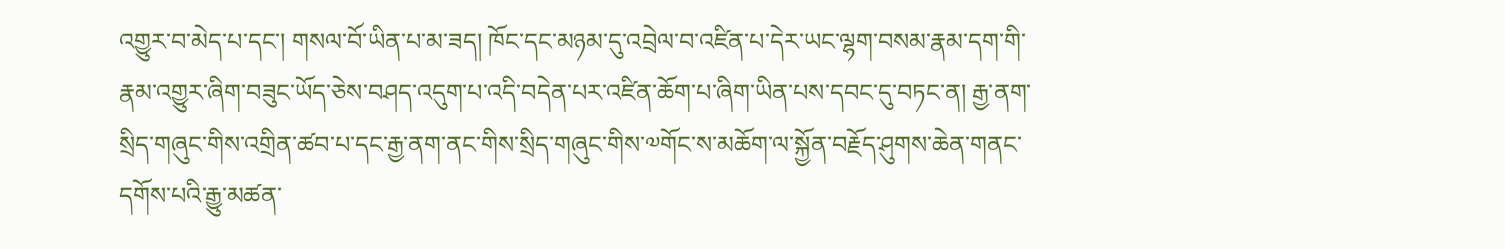འགྱུར་བ་མེད་པ་དང་། གསལ་བོ་ཡིན་པ་མ་ཟད། ཁོང་དང་མཉམ་དུ་འབྲེལ་བ་འཛིན་པ་དེར་ཡང་ལྷག་བསམ་རྣམ་དག་གི་རྣམ་འགྱུར་ཞིག་བཟུང་ཡོད་ཅེས་བཤད་འདུག་པ་འདི་བདེན་པར་འཛིན་ཆོག་པ་ཞིག་ཡིན་པས་དབང་དུ་བཏང་ན། རྒྱ་ནག་སྲིད་གཞུང་གིས་འགྲིན་ཚབ་པ་དང་རྒྱ་ནག་ནང་གིས་སྲིད་གཞུང་གིས་༧གོང་ས་མཆོག་ལ་སྐྱོན་བརྗོད་ཤུགས་ཆེན་གནང་དགོས་པའི་རྒྱུ་མཚན་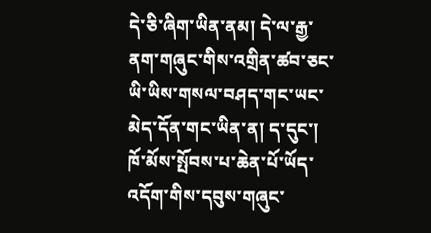དེ་ཅི་ཞིག་ཡིན་ནམ། དེ་ལ་རྒྱ་ནག་གཞུང་གིས་འགྲིན་ཚབ་ཅང་ཡི་ཡིས་གསལ་བཤད་གང་ཡང་མེད་དོན་གང་ཡིན་ན། ད་དུང་། ཁོ་མོས་སྤོབས་པ་ཆེན་པོ་ཡོད་འདོག་གིས་དབུས་གཞུང་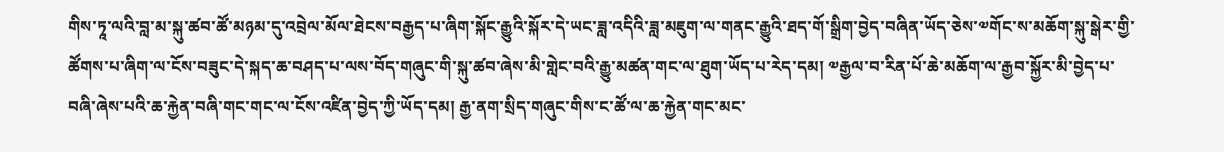གིས་ཏཱ་ལའི་བླ་མ་སྐུ་ཚབ་ཚོ་མཉམ་དུ་འབྲེལ་མོལ་ཐེངས་བརྒྱད་པ་ཞིག་སྐོང་རྒྱུའི་སྐོར་དེ་ཡང་ཟླ་འདིའི་ཟླ་མཇུག་ལ་གནང་རྒྱུའི་ཐད་གོ་སྒྲིག་བྱེད་བཞིན་ཡོད་ཅེས་༧གོང་ས་མཆོག་སྐུ་སྒེར་གྱི་ཚོགས་པ་ཞིག་ལ་ངོས་བཟུང་དེ་སྐད་ཆ་བཤད་པ་ལས་བོད་གཞུང་གི་སྐུ་ཚབ་ཞེས་མི་གླེང་བའི་རྒྱུ་མཚན་གང་ལ་ཐུག་ཡོད་པ་རེད་དམ། ༧རྒྱལ་བ་རིན་པོ་ཆེ་མཆོག་ལ་རྒྱབ་སྐྱོར་མི་བྱེད་པ་བཞི་ཞེས་པའི་ཆ་རྐྱེན་བཞི་གང་གང་ལ་ངོས་འཛིན་བྱེད་ཀྱི་ཡོད་དམ། རྒྱ་ནག་སྲིད་གཞུང་གིས་ང་ཚོ་ལ་ཆ་རྐྱེན་གང་མང་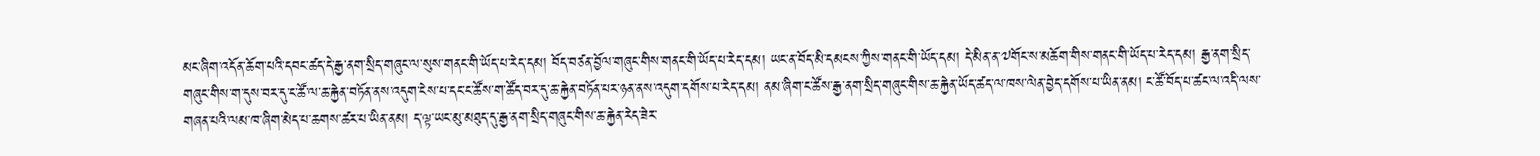མང་ཞིག་འདོན་ཆོག་པའི་དབང་ཚད་དེ་རྒྱ་ནག་སྲིད་གཞུང་ལ་སུས་གནང་གི་ཡོད་པ་རེད་དམ། བོད་བཙན་བྱོལ་གཞུང་གིས་གནང་གི་ཡོད་པ་རེད་དམ། ཡང་ན་བོད་མི་དམངས་ཀྱིས་གནང་གི་ཡོད་དམ། དེ་མིན་ན་༧གོང་ས་མཆོག་གིས་གནང་གི་ཡོད་པ་རེད་དམ། རྒྱ་ནག་སྲིད་གཞུང་གིས་ག་དུས་བར་དུ་ང་ཚོ་ལ་ཆ་རྐྱེན་བཏོན་ནས་འདུག་ངེས་པ་དང་ང་ཚོས་ག་ཚོད་བར་དུ་ཆ་རྐྱེན་བཏོན་པར་ཉན་ནས་འདུག་དགོས་པ་རེད་དམ། ནམ་ཞིག་ང་ཚོས་རྒྱ་ནག་སྲིད་གཞུང་གིས་ཆ་རྐྱེན་ཡོད་ཚད་ལ་ཁས་ལེན་བྱེད་དགོས་པ་ཡིན་ནམ། ང་ཚོ་བོད་པ་ཚང་ལ་འདི་ལས་གཞན་པའི་ལམ་ཁ་ཞིག་མེད་པ་ཆགས་ཚར་པ་ཡིན་ནམ། ད་ལྟ་ཡང་མུ་མཐུད་དུ་རྒྱ་ནག་སྲིད་གཞུང་གིས་ཆ་རྐྱེན་རེད་ཟེར་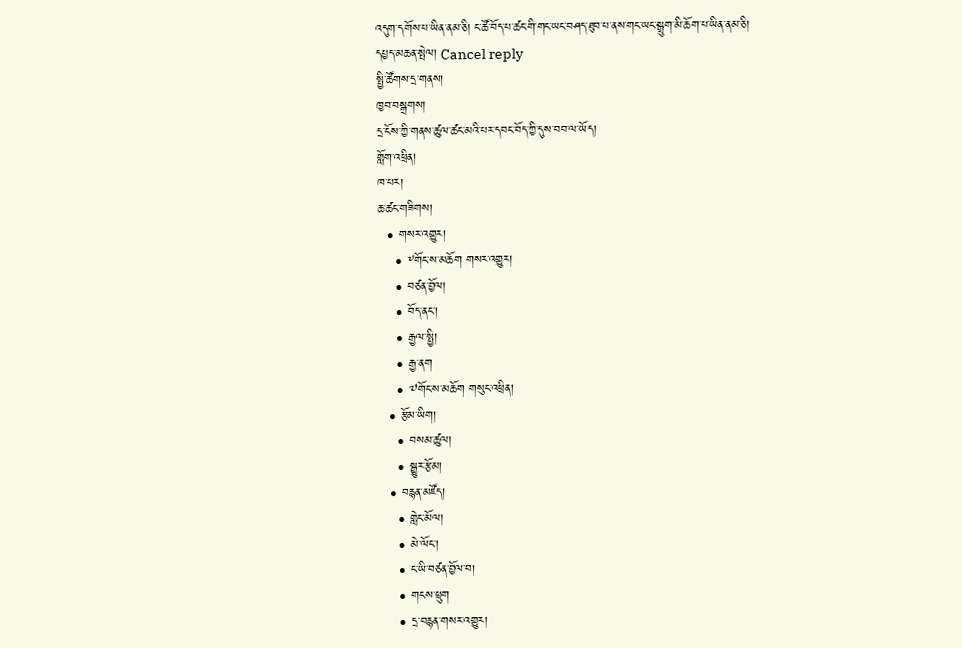འདུག་དགོས་པ་ཡིན་ནམ་ཅི། ང་ཚོ་བོད་པ་ཚང་གི་གང་ཡང་བཤད་ཐུབ་པ་ནས་གང་ཡང་སྒྲུག་མི་ཆོག་པ་ཡིན་ནམ་ཅི།
དཔྱད་མཆན་སྤེལ། Cancel reply
སྤྱི་ཚོགས་དྲ་གནས།
ཁྱབ་བསྒྲགས།
དྲ་ངོས་ཀྱི་གནས་ཚུལ་ཚང་མའི་པར་དབང་བོད་ཀྱི་དུས་བབ་ལ་ཡོད།
གློག་འཕྲིན།
ཁ་པར།
ཆ་ཚང་གཟིགས།
  • གསར་འགྱུར།
    • ༸གོང་ས་མཆོག གསར་འགྱུར།
    • བཙན་བྱོལ།
    • བོད་ནང་།
    • རྒྱལ་སྤྱི།
    • རྒྱ་ནག
    • ༧གོང་ས་མཆོག གསུང་འཕྲིན།
  • རྩོམ་ཡིག།
    • བསམ་ཚུལ།
    • སྒྱུར་རྩོམ།
  • བརྙན་མཛོད།
    • གླེང་མོལ།
    • མེ་ལོང་།
    • ང་ཡི་བཙན་བྱོལ་བ།
    • གངས་ཕྲུག
    • དྲ་བརྙན་གསར་འགྱུར།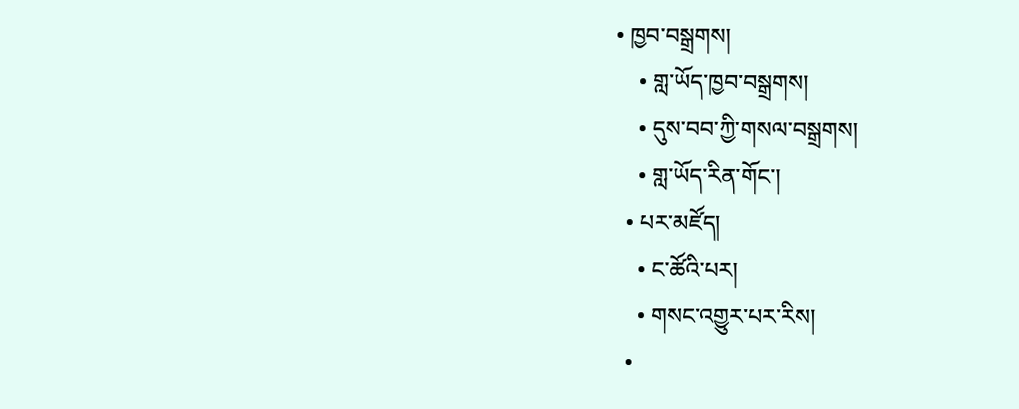• ཁྱབ་བསྒྲགས།
    • གླ་ཡོད་ཁྱབ་བསྒྲགས།
    • དུས་བབ་ཀྱི་གསལ་བསྒྲགས།
    • གླ་ཡོད་རིན་གོང་།
  • པར་མཛོད།
    • ང་ཚོའི་པར།
    • གསང་འགྱུར་པར་རིས།
  •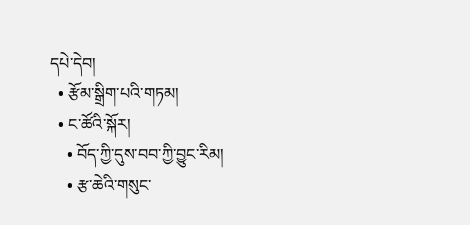དཔེ་དེབ།
  • རྩོམ་སྒྲིག་པའི་གཏམ།
  • ང་ཚོའི་སྐོར།
    • བོད་ཀྱི་དུས་བབ་ཀྱི་བྱུང་རིམ།
    • རྩ་ཆེའི་གསུང་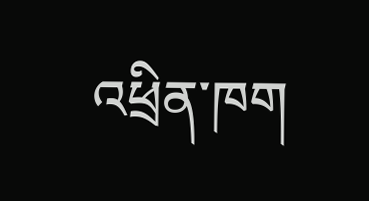འཕྲིན་ཁག